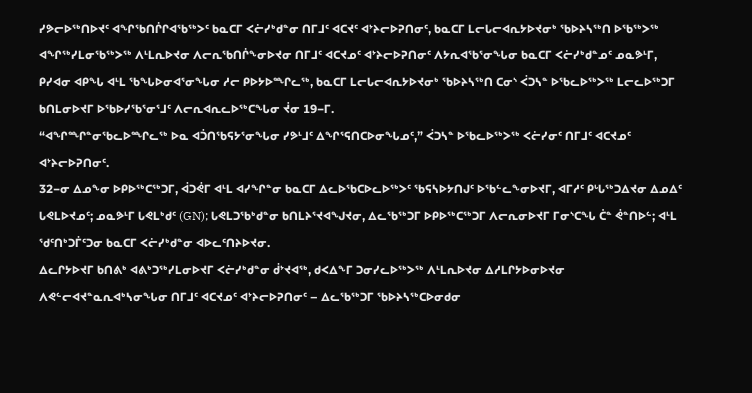ᓯᕗᓕᐅᖅᑎᐅᔪᑦ ᐊᖏᖃᑎᒌᒋᐊᖃᖅᐳᑦ ᑲᓇᑕᒥ ᐸᓖᓯᒃᑯᓐᓂ ᑎᒥᒧᑦ ᐊᑕᔪᑦ ᐊᔾᔨᓕᐅᕈᑎᓂᑦ, ᑲᓇᑕᒥ ᒪᓕᒐᓕᐊᕆᔭᐅᔪᓂᒃ ᖃᐅᔨᓴᖅᑎ ᐅᖃᖅᐳᖅ
ᐊᖏᖅᓯᒪᓂᖃᖅᐳᖅ ᐱᒻᒪᕆᐅᔪᓂ ᐱᓕᕆᖃᑎᒌᖕᓂᐅᔪᓂ ᑎᒥᒧᑦ ᐊᑕᔪᓄᑦ ᐊᔾᔨᓕᐅᕈᑎᓂᑦ ᐱᔭᕆᐊᖃᕐᓂᖓᓂ ᑲᓇᑕᒥ ᐸᓖᓯᒃᑯᓐᓄᑦ ᓄᓇᕗᒻᒥ, ᑭᓯᐊᓂ ᐊᑭᖓ ᐊᒻᒪ ᖃᖓᐅᓂᐊᕐᓂᖓᓂ ᓱᓕ ᑭᐅᔭᐅᙱᓚᖅ, ᑲᓇᑕᒥ ᒪᓕᒐᓕᐊᕆᔭᐅᔪᓂᒃ ᖃᐅᔨᓴᖅᑎ ᑕᓂᔅ ᐹᑐᓴᓐ ᐅᖃᓚᐅᖅᐳᖅ ᒪᓕᓚᐅᖅᑐᒥ ᑲᑎᒪᓂᐅᔪᒥ ᐅᖃᐅᓯᖃᕐᓂᕐᒧᑦ ᐱᓕᕆᐊᕆᓚᐅᖅᑕᖓᓂ ᔫᓂ 19−ᒥ.
“ᐊᖏᙱᓐᓂᖃᓚᐅᙱᓚᖅ ᐅᓇ ᐊᑑᑎᖃᕋᔭᕐᓂᖓᓂ ᓯᕗᒻᒧᑦ ᐃᖏᕐᕋᑎᑕᐅᓂᖓᓄᑦ,” ᐹᑐᓴᓐ ᐅᖃᓚᐅᖅᐳᖅ ᐸᓖᓯᓂᑦ ᑎᒥᒧᑦ ᐊᑕᔪᓄᑦ ᐊᔾᔨᓕᐅᕈᑎᓂᑦ.
32−ᓂ ᐃᓄᖕᓂ ᐅᑭᐅᖅᑕᖅᑐᒥ, ᐋᑐᕚᒥ ᐊᒻᒪ ᐊᓯᖏᓐᓂ ᑲᓇᑕᒥ ᐃᓚᐅᖃᑕᐅᓚᐅᖅᐳᑦ ᖃᕋᓴᐅᔭᑎᒍᑦ ᐅᖃᓪᓚᖕᓂᐅᔪᒥ, ᐊᒥᓱᑦ ᑭᒡᒐᖅᑐᐃᔪᓂ ᐃᓄᐃᑦ ᒐᕙᒪᐅᔪᓄᑦ; ᓄᓇᕗᒻᒥ ᒐᕙᒪᒃᑯᑦ (GN); ᒐᕙᒪᑐᖃᒃᑯᓐᓂ ᑲᑎᒪᔨᕐᔪᐊᖑᔪᓂ, ᐃᓚᖃᖅᑐᒥ ᐅᑭᐅᖅᑕᖅᑐᒥ ᐱᓕᕆᓂᐅᔪᒥ ᒥᓂᔅᑕᖓ ᑖᓐ ᕚᓐᑎᐅᓪ; ᐊᒻᒪ ᖁᑦᑎᒃᑐᒦᑦᑐᓂ ᑲᓇᑕᒥ ᐸᓖᓯᒃᑯᓐᓂ ᐊᐅᓚᑦᑎᔨᐅᔪᓂ.
ᐃᓚᒋᔭᐅᔪᒥ ᑲᑎᕕᒃ ᐊᕕᒃᑐᖅᓯᒪᓂᐅᔪᒥ ᐸᓖᓯᒃᑯᓐᓂ ᑰᔾᔪᐊᖅ, ᑯᐸᐃᖕᒥ ᑐᓂᓯᓚᐅᖅᐳᖅ ᐱᒻᒪᕆᐅᔪᓂ ᐃᓱᒪᒋᔭᐅᓂᐅᔪᓂ ᐱᕙᓪᓕᐊᔪᓐᓇᕆᐊᒃᓴᓂᖓᓂ ᑎᒥᒧᑦ ᐊᑕᔪᓄᑦ ᐊᔾᔨᓕᐅᕈᑎᓂᑦ – ᐃᓚᖃᖅᑐᒥ ᖃᐅᔨᓴᖅᑕᐅᓂᑯᓂ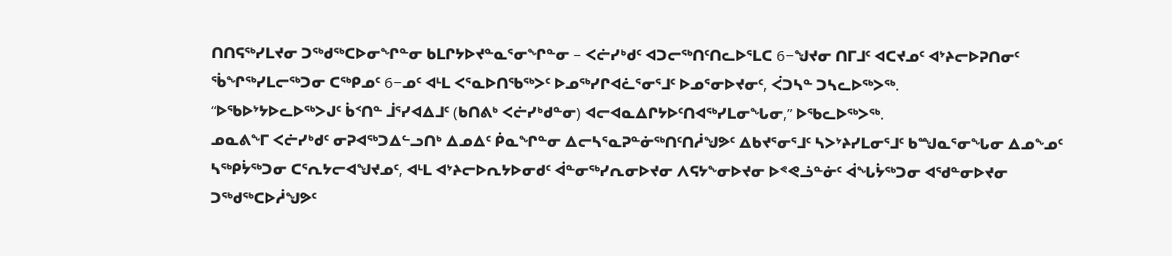ᑎᑎᕋᖅᓯᒪᔪᓂ ᑐᖅᑯᖅᑕᐅᓂᖏᓐᓂ ᑲᒪᒋᔭᐅᔪᓐᓇᕐᓂᖏᓐᓂ – ᐸᓖᓯᒃᑯᑦ ᐊᑐᓕᖅᑎᑦᑎᓚᐅᕐᒪᑕ 6−ᖑᔪᓂ ᑎᒥᒧᑦ ᐊᑕᔪᓄᑦ ᐊᔾᔨᓕᐅᕈᑎᓂᑦ ᖄᖏᖅᓯᒪᓕᖅᑐᓂ ᑕᖅᑭᓄᑦ 6−ᓄᑦ ᐊᒻᒪ ᐸᕐᓇᐅᑎᖃᖅᐳᑦ ᐅᓄᖅᓯᒋᐊᓛᕐᓂᕐᒧᑦ ᐅᓄᕐᓂᐅᔪᓂᑦ, ᐹᑐᓴᓐ ᑐᓴᓚᐅᖅᐳᖅ.
“ᐅᖃᐅᔾᔭᐅᓚᐅᖅᐳᒍᑦ ᑳᑉᑎᓐ ᒨᕐᓯᐊᐃᒧᑦ (ᑲᑎᕕᒃ ᐸᓖᓯᒃᑯᓐᓂ) ᐊᓕᐊᓇᐃᒋᔭᐅᑦᑎᐊᖅᓯᒪᓂᖓᓂ,” ᐅᖃᓚᐅᖅᐳᖅ.
ᓄᓇᕕᖕᒥ ᐸᓖᓯᒃᑯᑦ ᓂᕈᐊᖅᑐᐃᓪᓗᑎᒃ ᐃᓄᐃᑦ ᑮᓇᖏᓐᓂ ᐃᓕᓴᕐᓇᕈᓐᓃᖅᑎᑦᑎᓲᖑᕗᑦ ᐃᑲᔪᕐᓂᕐᒧᑦ ᓴᐳᔾᔨᓯᒪᓂᕐᒧᑦ ᑲᙳᓇᕐᓂᖓᓂ ᐃᓄᖕᓄᑦ ᓴᖅᑭᔮᖅᑐᓂ ᑕᕐᕆᔭᓕᐊᖑᔪᓄᑦ, ᐊᒻᒪ ᐊᔾᔨᓕᐅᕆᔭᐅᓂᑯᑦ ᐋᓐᓂᖅᓯᕆᓂᐅᔪᓂ ᐱᕋᔭᖕᓂᐅᔪᓂ ᐅᕝᕙᓘᓐᓃᑦ ᐋᖓᔮᖅᑐᓂ ᐊᖁᓐᓂᐅᔪᓂ ᑐᖅᑯᖅᑕᐅᓲᖑᕗᑦ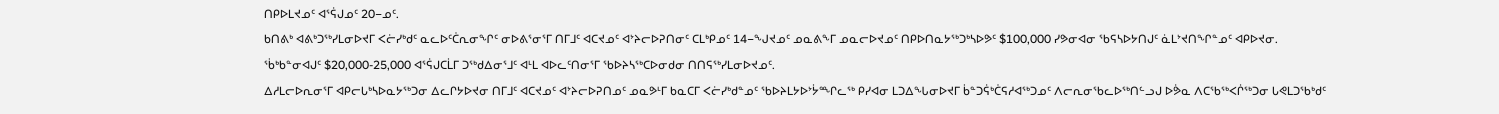ᑎᑭᐅᒪᔪᓄᑦ ᐊᕐᕌᒍᓄᑦ 20−ᓄᑦ.
ᑲᑎᕕᒃ ᐊᕕᒃᑐᖅᓯᒪᓂᐅᔪᒥ ᐸᓖᓯᒃᑯᑦ ᓇᓚᐅᑦᑖᕆᓂᖏᑦ ᓂᐅᕕᕐᓂᕐᒥ ᑎᒥᒧᑦ ᐊᑕᔪᓄᑦ ᐊᔾᔨᓕᐅᕈᑎᓂᑦ ᑕᒪᒃᑭᓄᑦ 14−ᖑᔪᓄᑦ ᓄᓇᕕᖕᒥ ᓄᓇᓕᐅᔪᓄᑦ ᑎᑭᐅᑎᓇᔭᖅᑐᒃᓴᐅᕗᑦ $100,000 ᓯᕗᓂᐊᓂ ᖃᕋᓴᐅᔭᑎᒍᑦ ᓈᒪᔾᔪᑎᖏᓐᓄᑦ ᐊᑭᐅᔪᓂ. ᖄᒃᑲᓐᓂᐊᒍᑦ $20,000-25,000 ᐊᕐᕌᒍᑕᒫᒥ ᑐᖅᑯᐃᓂᕐᒧᑦ ᐊᒻᒪ ᐊᐅᓚᑦᑎᓂᕐᒥ ᖃᐅᔨᓴᖅᑕᐅᓂᑯᓂ ᑎᑎᕋᖅᓯᒪᓂᐅᔪᓄᑦ.
ᐃᓱᒪᓕᐅᕆᓂᕐᒥ ᐊᑭᓕᒐᒃᓴᐅᓇᔭᖅᑐᓂ ᐃᓚᒋᔭᐅᔪᓂ ᑎᒥᒧᑦ ᐊᑕᔪᓄᑦ ᐊᔾᔨᓕᐅᕈᑎᓄᑦ ᓄᓇᕗᒻᒥ ᑲᓇᑕᒥ ᐸᓖᓯᒃᑯᓐᓄᑦ ᖃᐅᔨᒪᔭᐅᔾᔮᙱᓚᖅ ᑭᓯᐊᓂ ᒪᑐᐃᖓᓂᐅᔪᒥ ᑳᓐᑐᕌᒃᑖᕋᓱᐊᖅᑐᓄᑦ ᐱᓕᕆᓂᖃᓚᐅᖅᑎᓪᓗᒍ ᐅᕘᓇ ᐱᑕᖃᖅᐸᒌᖅᑐᓂ ᒐᕙᒪᑐᖃᒃᑯᑦ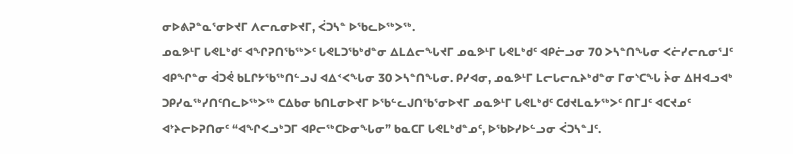ᓂᐅᕕᕈᓐᓇᕐᓂᐅᔪᒥ ᐱᓕᕆᓂᐅᔪᒥ, ᐹᑐᓴᓐ ᐅᖃᓚᐅᖅᐳᖅ.
ᓄᓇᕗᒻᒥ ᒐᕙᒪᒃᑯᑦ ᐊᖏᕈᑎᖃᖅᐳᑦ ᒐᕙᒪᑐᖃᒃᑯᓐᓂ ᐃᒪᐃᓕᖓᔪᒥ ᓄᓇᕗᒻᒥ ᒐᕙᒪᒃᑯᑦ ᐊᑭᓖᓗᓂ 70 ᐳᓴᓐᑎᖓᓂ ᐸᓖᓯᓕᕆᓂᕐᒧᑦ ᐊᑭᖏᓐᓂ ᐋᑐᕚ ᑲᒪᒋᔭᖃᖅᑎᓪᓗᒍ ᐊᐃᑉᐸᖓᓂ 30 ᐳᓴᓐᑎᖓᓂ. ᑭᓯᐊᓂ, ᓄᓇᕗᒻᒥ ᒪᓕᒐᓕᕆᔨᒃᑯᓐᓂ ᒥᓂᔅᑕᖓ ᔩᓂ ᐃᕼᐊᓗᐊᒃ ᑐᑭᓯᓇᖅᓯᑎᑦᑎᓚᐅᖅᐳᖅ ᑕᐃᑲᓂ ᑲᑎᒪᓂᐅᔪᒥ ᐅᖃᓪᓚᒍᑎᖃᕐᓂᐅᔪᒥ ᓄᓇᕗᒻᒥ ᒐᕙᒪᒃᑯᑦ ᑕᑯᔪᒪᓇᔭᖅᐳᑦ ᑎᒥᒧᑦ ᐊᑕᔪᓄᑦ ᐊᔾᔨᓕᐅᕈᑎᓂᑦ “ᐊᖏᐸᓗᒃᑐᒥ ᐊᑭᓕᖅᑕᐅᓂᖓᓂ” ᑲᓇᑕᒥ ᒐᕙᒪᒃᑯᓐᓄᑦ, ᐅᖃᐅᓯᐅᓪᓗᓂ ᐹᑐᓴᓐᒧᑦ.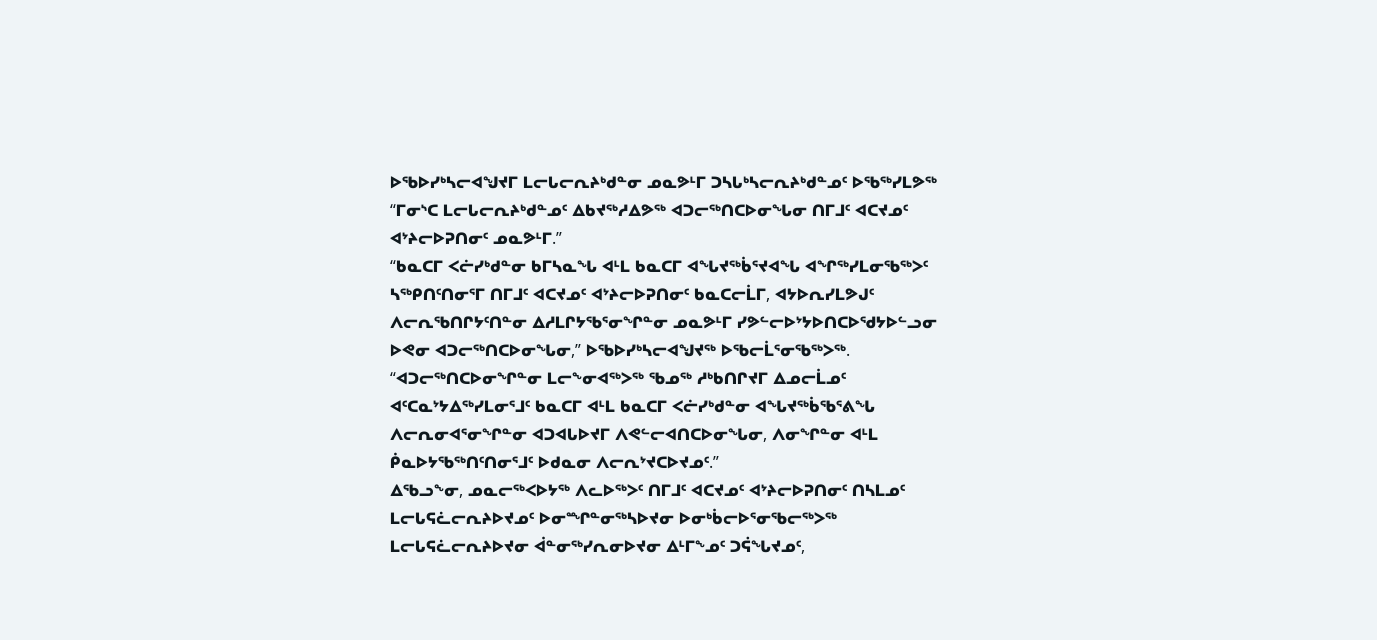ᐅᖃᐅᓯᒃᓴᓕᐊᖑᔪᒥ ᒪᓕᒐᓕᕆᔨᒃᑯᓐᓂ ᓄᓇᕗᒻᒥ ᑐᓴᒐᒃᓴᓕᕆᔨᒃᑯᓐᓄᑦ ᐅᖃᖅᓯᒪᕗᖅ “ᒥᓂᔅᑕ ᒪᓕᒐᓕᕆᔨᒃᑯᓐᓄᑦ ᐃᑲᔪᖅᓱᐃᕗᖅ ᐊᑐᓕᖅᑎᑕᐅᓂᖓᓂ ᑎᒥᒧᑦ ᐊᑕᔪᓄᑦ ᐊᔾᔨᓕᐅᕈᑎᓂᑦ ᓄᓇᕗᒻᒥ.”
“ᑲᓇᑕᒥ ᐸᓖᓯᒃᑯᓐᓂ ᑲᒥᓴᓇᖓ ᐊᒻᒪ ᑲᓇᑕᒥ ᐊᖓᔪᖅᑳᕐᔪᐊᖓ ᐊᖏᖅᓯᒪᓂᖃᖅᐳᑦ ᓴᖅᑭᑎᑦᑎᓂᕐᒥ ᑎᒥᒧᑦ ᐊᑕᔪᓄᑦ ᐊᔾᔨᓕᐅᕈᑎᓂᑦ ᑲᓇᑕᓕᒫᒥ, ᐊᔭᐅᕆᓯᒪᕗᒍᑦ ᐱᓕᕆᖃᑎᒋᔭᑦᑎᓐᓂ ᐃᓱᒪᒋᔭᖃᕐᓂᖏᓐᓂ ᓄᓇᕗᒻᒥ ᓯᕗᓪᓕᐅᔾᔭᐅᑎᑕᐅᖁᔭᐅᓪᓗᓂ ᐅᕙᓂ ᐊᑐᓕᖅᑎᑕᐅᓂᖓᓂ,” ᐅᖃᐅᓯᒃᓴᓕᐊᖑᔪᖅ ᐅᖃᓕᒫᕐᓂᖃᖅᐳᖅ. “ᐊᑐᓕᖅᑎᑕᐅᓂᖏᓐᓂ ᒪᓕᖕᓂᐊᖅᐳᖅ ᖃᓄᖅ ᓱᒃᑲᑎᒋᔪᒥ ᐃᓄᓕᒫᓄᑦ ᐊᑦᑕᓇᔾᔭᐃᖅᓯᒪᓂᕐᒧᑦ ᑲᓇᑕᒥ ᐊᒻᒪ ᑲᓇᑕᒥ ᐸᓖᓯᒃᑯᓐᓂ ᐊᖓᔪᖅᑳᖃᕐᕕᖓ ᐱᓕᕆᓂᐊᕐᓂᖏᓐᓂ ᐊᑐᐊᒐᐅᔪᒥ ᐱᕙᓪᓕᐊᑎᑕᐅᓂᖓᓂ, ᐱᓂᖏᓐᓂ ᐊᒻᒪ ᑮᓇᐅᔭᖃᖅᑎᑦᑎᓂᕐᒧᑦ ᐅᑯᓇᓂ ᐱᓕᕆᔾᔪᑕᐅᔪᓄᑦ.”
ᐃᖃᓗᖕᓂ, ᓄᓇᓕᖅᐸᐅᔭᖅ ᐱᓚᐅᖅᐳᑦ ᑎᒥᒧᑦ ᐊᑕᔪᓄᑦ ᐊᔾᔨᓕᐅᕈᑎᓂᑦ ᑎᓴᒪᓄᑦ ᒪᓕᒐᕋᓛᓕᕆᔨᐅᔪᓄᑦ ᐅᓂᙱᓐᓂᖅᓴᐅᔪᓂ ᐅᓂᒃᑳᓕᐅᕐᓂᖃᓕᖅᐳᖅ ᒪᓕᒐᕋᓛᓕᕆᔨᐅᔪᓂ ᐋᓐᓂᖅᓯᕆᓂᐅᔪᓂ ᐃᒻᒥᖕᓄᑦ ᑐᕌᖓᔪᓄᑦ,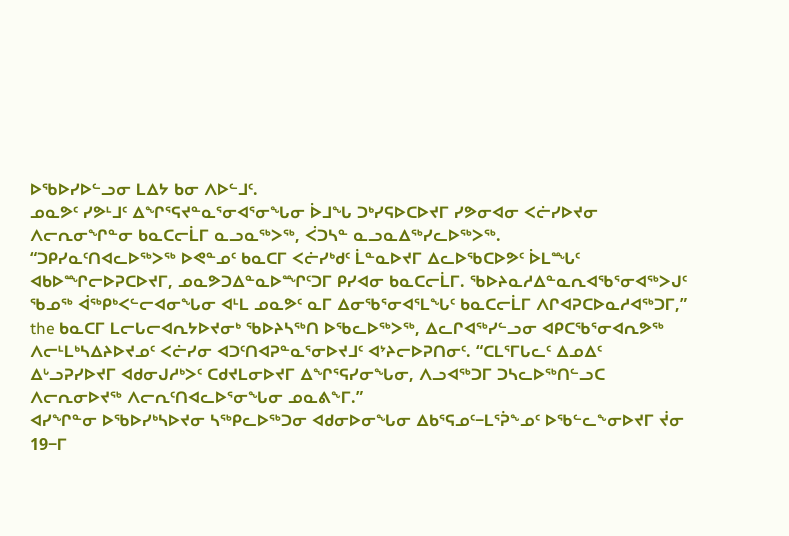ᐅᖃᐅᓯᐅᓪᓗᓂ ᒪᐃᔭ ᑲᓂ ᐱᐅᓪᒧᑦ.
ᓄᓇᕗᑦ ᓯᕗᒻᒧᑦ ᐃᖏᕐᕋᔪᓐᓇᕐᓂᐊᕐᓂᖓᓂ ᐆᒧᖓ ᑐᒃᓯᕋᐅᑕᐅᔪᒥ ᓯᕗᓂᐊᓂ ᐸᓖᓯᐅᔪᓂ ᐱᓕᕆᓂᖏᓐᓂ ᑲᓇᑕᓕᒫᒥ ᓇᓗᓇᖅᐳᖅ, ᐹᑐᓴᓐ ᓇᓗᓇᐃᖅᓯᓚᐅᖅᐳᖅ.
“ᑐᑭᓯᓇᑦᑎᐊᓚᐅᖅᐳᖅ ᐅᕙᓐᓄᑦ ᑲᓇᑕᒥ ᐸᓖᓯᒃᑯᑦ ᒫᓐᓇᐅᔪᒥ ᐃᓚᐅᖃᑕᐅᕗᑦ ᐆᒪᙵᑦ ᐊᑲᐅᙱᓕᐅᕈᑕᐅᔪᒥ, ᓄᓇᕗᑐᐃᓐᓇᐅᙱᑦᑐᒥ ᑭᓯᐊᓂ ᑲᓇᑕᓕᒫᒥ. ᖃᐅᔨᓇᓱᐃᓐᓇᕆᐊᖃᕐᓂᐊᖅᐳᒍᑦ ᖃᓄᖅ ᐋᖅᑭᒃᐸᓪᓕᐊᓂᖓᓂ ᐊᒻᒪ ᓄᓇᕗᑦ ᓇᒥ ᐃᓂᖃᕐᓂᐊᕐᒪᖓᑦ ᑲᓇᑕᓕᒫᒥ ᐱᒋᐊᕈᑕᐅᓇᓱᐊᖅᑐᒥ,” the ᑲᓇᑕᒥ ᒪᓕᒐᓕᐊᕆᔭᐅᔪᓂᒃ ᖃᐅᔨᓴᖅᑎ ᐅᖃᓚᐅᖅᐳᖅ, ᐃᓚᒋᐊᖅᓯᓪᓗᓂ ᐊᑭᑕᖃᕐᓂᐊᕆᕗᖅ ᐱᓕᒻᒪᒃᓴᐃᔨᐅᔪᓄᑦ ᐸᓖᓯᓂ ᐊᑐᑦᑎᐊᕈᓐᓇᕐᓂᐅᔪᒧᑦ ᐊᔾᔨᓕᐅᕈᑎᓂᑦ. “ᑕᒪᕐᒥᒐᓚᑦ ᐃᓄᐃᑦ ᐃᒡᓗᕈᓯᐅᔪᒥ ᐊᑯᓂᒍᓱᒃᐳᑦ ᑕᑯᔪᒪᓂᐅᔪᒥ ᐃᖏᕐᕋᓯᓂᖓᓂ, ᐱᓗᐊᖅᑐᒥ ᑐᓴᓚᐅᖅᑎᓪᓗᑕ ᐱᓕᕆᓂᐅᔪᖅ ᐱᓕᕆᑦᑎᐊᓚᐅᕐᓂᖓᓂ ᓄᓇᕕᖕᒥ.”
ᐊᓯᖏᓐᓂ ᐅᖃᐅᓯᒃᓴᐅᔪᓂ ᓴᖅᑭᓚᐅᖅᑐᓂ ᐊᑯᓂᐅᓂᖓᓂ ᐃᑲᕐᕋᓄᑦ−ᒪᕐᕉᖕᓄᑦ ᐅᖃᓪᓚᖕᓂᐅᔪᒥ ᔫᓂ 19−ᒥ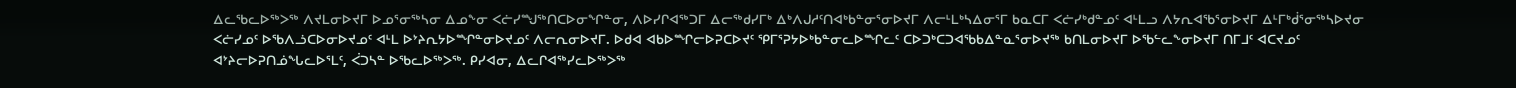ᐃᓚᖃᓚᐅᖅᐳᖅ ᐱᔪᒪᓂᐅᔪᒥ ᐅᓄᕐᓂᖅᓴᓂ ᐃᓄᖕᓂ ᐸᓖᓯᙳᖅᑎᑕᐅᓂᖏᓐᓂ, ᐱᐅᓯᒋᐊᖅᑐᒥ ᐃᓕᖅᑯᓯᒥᒃ ᐃᒃᐱᒍᓱᑦᑎᐊᒃᑲᓐᓂᕐᓂᐅᔪᒥ ᐱᓕᒻᒪᒃᓴᐃᓂᕐᒥ ᑲᓇᑕᒥ ᐸᓖᓯᒃᑯᓐᓄᑦ ᐊᒻᒪᓗ ᐱᔭᕆᐊᖃᕐᓂᐅᔪᒥ ᐃᒻᒥᒃᑰᕐᓂᖅᓴᐅᔪᓂ ᐸᓖᓯᓄᑦ ᐅᖃᐱᓘᑕᐅᓂᐅᔪᓄᑦ ᐊᒻᒪ ᐅᔾᔨᕆᔭᐅᙱᓐᓂᐅᔪᓄᑦ ᐱᓕᕆᓂᐅᔪᒥ. ᐅᑯᐊ ᐊᑲᐅᙱᓕᐅᕈᑕᐅᔪᑦ ᕿᒥᕐᕈᔭᐅᒃᑲᓐᓂᓚᐅᙱᓚᑦ ᑕᐅᑐᒃᑕᑐᐊᖃᑲᐃᓐᓇᕐᓂᐅᔪᖅ ᑲᑎᒪᓂᐅᔪᒥ ᐅᖃᓪᓚᖕᓂᐅᔪᒥ ᑎᒥᒧᑦ ᐊᑕᔪᓄᑦ ᐊᔾᔨᓕᐅᕈᑎᓅᖓᓚᐅᕐᒪᑦ, ᐹᑐᓴᓐ ᐅᖃᓚᐅᖅᐳᖅ. ᑭᓯᐊᓂ, ᐃᓚᒋᐊᖅᓯᓚᐅᖅᐳᖅ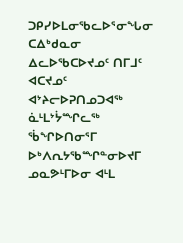ᑐᑭᓯᐅᒪᓂᖃᓚᐅᕐᓂᖓᓂ ᑕᐃᒃᑯᓇᓂ ᐃᓚᐅᖃᑕᐅᔪᓄᑦ ᑎᒥᒧᑦ ᐊᑕᔪᓄᑦ ᐊᔾᔨᓕᐅᕈᑎᓄᑐᐊᖅ ᓈᒻᒪᔾᔮᙱᓚᖅ ᖄᖏᐅᑎᓂᕐᒥ ᐅᒃᐱᕆᔭᖃᙱᓐᓂᐅᔪᒥ ᓄᓇᕗᒻᒥᐅᓂ ᐊᒻᒪ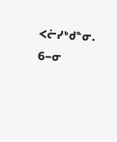ᐸᓖᓯᒃᑯᓐᓂ.
6−ᓂ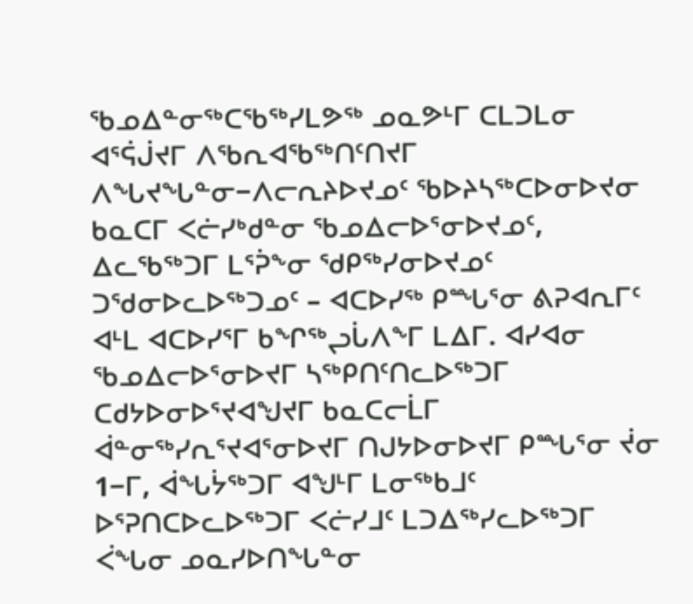ᖃᓄᐃᓐᓂᖅᑕᖃᖅᓯᒪᕗᖅ ᓄᓇᕗᒻᒥ ᑕᒪᑐᒪᓂ ᐊᕐᕌᒎᔪᒥ ᐱᖃᕆᐊᖃᖅᑎᑦᑎᔪᒥ ᐱᖓᔪᖓᓐᓂ−ᐱᓕᕆᔨᐅᔪᓄᑦ ᖃᐅᔨᓴᖅᑕᐅᓂᐅᔪᓂ ᑲᓇᑕᒥ ᐸᓖᓯᒃᑯᓐᓂ ᖃᓄᐃᓕᐅᕐᓂᐅᔪᓄᑦ, ᐃᓚᖃᖅᑐᒥ ᒪᕐᕉᖕᓂ ᖁᑭᖅᓯᓂᐅᔪᓄᑦ ᑐᖁᓂᐅᓚᐅᖅᑐᓄᑦ – ᐊᑕᐅᓯᖅ ᑭᙵᕐᓂ ᕕᕈᐊᕆᒥᑦ ᐊᒻᒪ ᐊᑕᐅᓯᕐᒥ ᑲᖏᖅᖢᒑᐱᖕᒥ ᒪᐃᒥ. ᐊᓯᐊᓂ ᖃᓄᐃᓕᐅᕐᓂᐅᔪᒥ ᓴᖅᑭᑎᑦᑎᓚᐅᖅᑐᒥ ᑕᑯᔭᐅᓂᐅᕐᔪᐊᖑᔪᒥ ᑲᓇᑕᓕᒫᒥ ᐋᓐᓂᖅᓯᕆᕐᔪᐊᕐᓂᐅᔪᒥ ᑎᒍᔭᐅᓂᐅᔪᒥ ᑭᙵᕐᓂ ᔫᓂ 1−ᒥ, ᐋᖓᔮᖅᑐᒥ ᐊᖑᒻᒥ ᒪᓂᖅᑲᒧᑦ ᐅᕐᕈᑎᑕᐅᓚᐅᖅᑐᒥ ᐸᓖᓯᒧᑦ ᒪᑐᐃᖅᓯᓚᐅᖅᑐᒥ ᐹᖓᓂ ᓄᓇᓯᐅᑎᖓᓐᓂ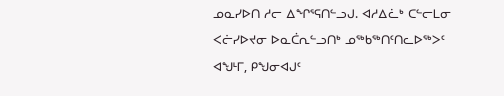ᓄᓇᓯᐅᑎ ᓱᓕ ᐃᖏᕐᕋᑎᓪᓗᒍ. ᐊᓱᐃᓛᒃ ᑕᓪᓕᒪᓂ ᐸᓖᓯᐅᔪᓂ ᐅᓇᑖᕆᓪᓗᑎᒃ ᓄᖅᑲᖅᑎᑦᑎᓚᐅᖅᐳᑦ ᐊᖑᒻᒥ, ᑭᖑᓂᐊᒍᑦ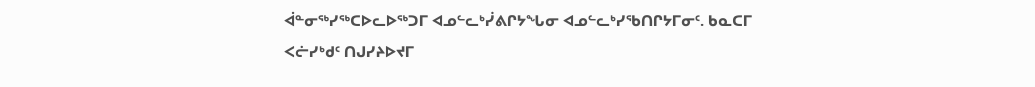ᐋᓐᓂᖅᓯᖅᑕᐅᓚᐅᖅᑐᒥ ᐊᓄᓪᓚᒃᓰᕕᒋᔭᖓᓂ ᐊᓄᓪᓚᒃᓯᖃᑎᒋᔭᒥᓂᑦ. ᑲᓇᑕᒥ ᐸᓖᓯᒃᑯᑦ ᑎᒍᓯᔨᐅᔪᒥ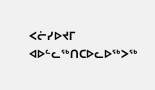ᐸᓖᓯᐅᔪᒥ ᐊᐅᓪᓚᖅᑎᑕᐅᓚᐅᖅᐳᖅ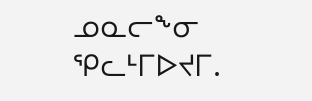ᓄᓇᓕᖕᓂ ᕿᓚᒻᒥᐅᔪᒥ.